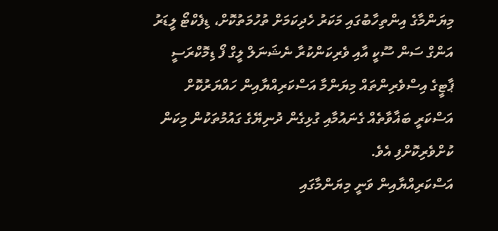މިޔަންމާގެ އިންތިހާބުގައި މަކަރު ހެދިކަމަށް ތުހުމަތުކޮށް، ޑިފެކްޓޯ ލީޑަރު އަންގް ސަން ސޫކީ އާއި ވެރިކަންކުރާ ނެޝަނަލް ލީގް ފޯ ޑިމޮކްރަސީ ޕާޓީގެ އިސްވެރިންތައް މިޔަންމާ އަސްކަރިއްޔާއިން ހައްޔަރުކޮށް އަސްކަރީ ބަޣާވާތެއް ގެނައުމާއި ގުޅިގެން ދުނިޔޭގެ ގައުމުތަކުން މިކަން ކުށްވެރިކޮށްފި އެވެ.
އަސްކަރިއްޔާއިން ވަނީ މިޔަންމާގައި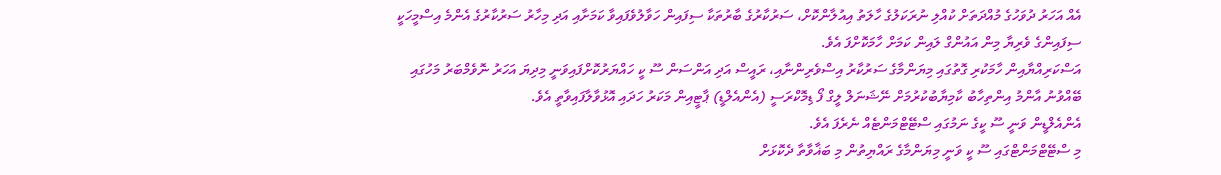އެއް އަހަރު ދުވަހުގެ މުއްދަތަށް ކުއްލި ނުރަކަލުގެ ހާލަތު އިއުލާންކޮށް، ސަރުކާރުގެ ބާރުތަކާ ސިފައިން ހަވާލުވެފައިވާ ކަމަށާއި އަދި މިހާރު ސަރުކާރުގެ އެންމެ އިސްމީހަކީ ސިފައިންގެ ވެރިޔާ މިން އައުންގް ލައިން ކަމަށް ހާމަކޮށްފަ އެވެ.
އަސްކަރިއްޔާއިން ހާމަކުރި ގޮތުގައި މިޔަންމާގެ ސަރުކާރު އިސްވެރިންނާއި، ރައީސް އަދި އަންސަން ސޫ ކީ ހައްޔަރުކޮށްފައިވަނީ މިދިޔަ އަހަރު ނޮވެމްބަރު މަހުގައި ބޭއްވުނު އާންމު އިންތިހާބު ކާމިޔާބުކުރުމަށް ނޭޝަނަލް ލީގް ފޯ ޑިމޮކްރަސީ (އެންއެލްޑީ) ޕާޓީއިން މަކަރު ހަދައި އޮޅުވާލާފައިވާތީ އެވެ.
އެންއެލްޑީން ވަނީ ސޫ ކީގެ ނަމުގައި ސްޓޭޓްމަންޓެއް ނެރެފަ އެވެ.
މި ސްޓޭޓްމަންޓްގައި ސޫ ކީ ވަނީ މިޔަންމާގެ ރައްޔިތުން މި ބަޣާވާތާ ދެކޮޅަށް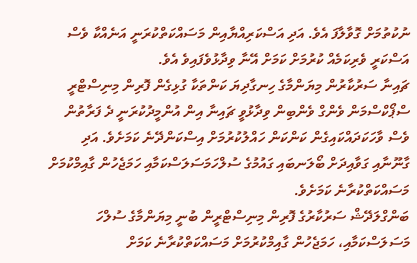ނުކުތުމަށް ގޮވާލާފަ އެވެ. އަދި އަސްކަރިއްޔާއިން މަސައްކަތްކުރަނީ އަނެއްކާ ވެސް އަސްކަރީ ވެރިކަމެއް ކުރުމަށް ކަމަށް އޭނާ ވިދާޅުވެފައިވެ އެވެ.
ޗައިނާ ސަރުކާރުން މިޔަންމާގެ ހިނގާދިޔަ ކަންތަކާ ގުޅިގެން ފޮރިން މިނިސްޓްރީ ސްޕޯކްސްމަން ވެންގް ވެންބިން ވިދާޅުވީ ޗައިނާ އިން އުންމީދުކުރަނީ ދެ ފަރާތުން ވެސް ވާހަކަދައްކައިގެން ކަންކަން ހައްލުކުރުމަށް އިސްކަންދޭނެ ކަމަށެވެ. އަދި ގާނޫނާއި ގަވާއިދަށް ބޯލަނބައި ގައުމުގެ ސުލްހަމަސަލަސްކަމާއި ހަމަޖެހުން ގާއިމްކުމަށް މަސައްކަތްކުރާނެ ކަމަށެވެ.
ބަންގްލަދޭޝް ސަރުކާރުގެ ފޮރިން މިނިސްޓްރީން ބުނީ މިޔަންމާގެ ސުލްހަ މަސަލަސްކަމާއި، ހަމަޖެހުން ގާއިމްކުރުމަށް މަސައްކަތްކުރާނެ ކަމަށް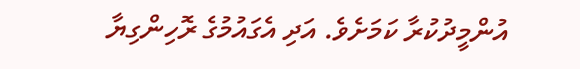އުންމީދުކުރާ ކަމަށެވެ. އަދި އެގައުމުގެ ރޮހިންގިޔާ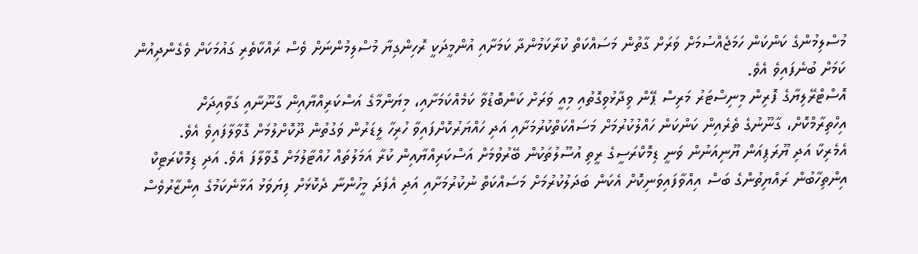މުސްލިމުންގެ ކަންކަން ހަމަޖެއްސުމަށް ވަރަށް ގާތުން މަސައްކަތް ކުރާކަމުންދާ ކަމަށާއި އުންމީދަކީ ރޮހިންގިޔާ މުސްލިމުންނަށް ވެސް ރައްކާތެރި ގައުމަކަށް ވެގެންދިއުން ކަމަށް ބުނެފައިވެ އެވެ.
އޮސްޓްރޭލިޔާގެ ފޮރިން މިނިސްޓަރު މަރިސް ޕޭން ވިދާޅުވިގޮތުއި މިއީ ވަރަށް ކަންބޮޑުވާ ކަމެއްކަމަށާއި، މިޔަންމާގެ އަސްކަރިއްޔާއިން ގާނޫނާއި ގަވާއިދަށް އިހްތިރާމްކޮށް، ގާނޫނުގެ ތެރެއިން ކަންކަން ހައްލުކުރުމަށް މަސައްކަތްކުރުމަށާއި އަދި ހައްޔަރުކޮށްފައިވާ ހުރިހާ ލީޑަރުން ވަގުތުން ދޫކޮށްލުމަށް ގޮވާލާފައިވެ އެވެ.
އެމެރިކާ އަދި ޔޫރަޕިއަން ޔޫނިއަނުން ވަނީ ޑިމޮކްރަސީގެ ރީތި އުސޫލުތަކުން ބޭރުވުމަށް އަސްކަރިއްޔާއިން ކުރާ އަމަލުތައް ހުއްޓާލުމަށް ގޮވާލާފަ އެވެ. އަދި ޑިމޮކްރަޓިކް އިންތިހާބުން ރައްޔިތުންގެ ބަސް އިއްވާފައިވަނިކޮށް އެކަން ބަދަލުކުރުމަށް މަސައްކަތް ނުކުރުމަށާއި އަދި އެފަދަ މީހުންނާ ދެކޮޅަށް ފިޔަވަޅު އަޅާނެކަމުގެ އިންޒާރުވެސް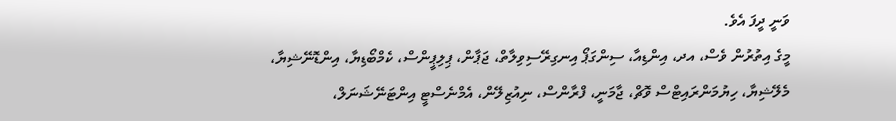ވަނީ ދީފަ އެވެ.
މީގެ އިތުރުން ވެސް، އދ، އިންޑިއާ، ސިންގަޕޯ އިނގިރޭސިވިލާތް، ޖަޕާން، ޕިލިޕީންސް، ކެމްބޯޑިޔާ، އިންޑޮނޭޝިޔާ، މެލޭޝިޔާ، ހިޔުމަންރައިޓްސް ވޮޗް، ޖާމަނީ، ފްރާންސް، ނިއުޒިލޭން، އެމްނެސްޓީ އިންޓަނޭޝަނަލް،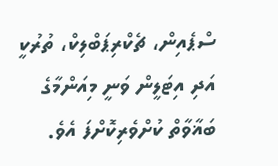ސްޕެއިން، ޗެކްރިޕަބްލިކް، ތުރުކީ އަދި އިޓަލީން ވަނީ މިއަންމާގެ ބަޣާވާތް ކުށްވެރިކޮށްފަ އެވެ.